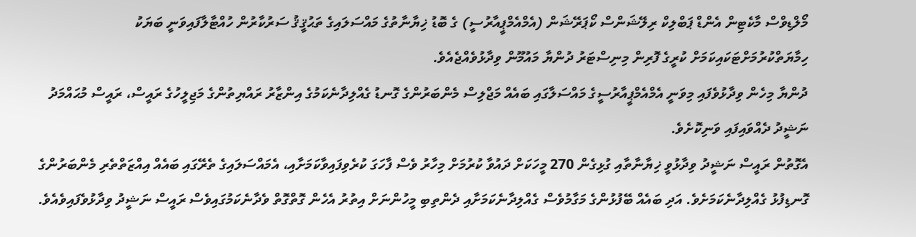މޯލްޑިވްސް މާކެޓިން އެންޑް ޕަބްލިކް ރިލޭޝަންސް ކޯޕަރޭޝަން (އެމްއެމްޕީއާރުސީ) ގެ ބޮޑު ޚިޔާނާތުގެ މައްސަލައިގެ ތަޙުޤީޤު ސަރުކާރުން ހުއްޓާލާފައިވަނީ ބަޔަކު ހިމާޔަތްކުރުމަށްޓަކައިކަމަށް ކުރީގެ ފޮރިން މިނިސްޓަރު ދުންޔާ މައުމޫން ވިދާޅުވެއްޖެއެވެ.
ދުންޔާ މިހެން ވިދާޅުވެފައި މިވަނީ އެމްއެމްޕީއާރުސީގެ މައްސަލާގައި ބައެއް މަޖްލިސް މެންބަރުންގެ ގޮނޑު ގެއްލިދާނެކަމުގެ އިންޒާރު ރައްޔިތުންގެ މަޖިލީހުގެ ރައީސް، ރައީސް މުޙައްމަދު ނަޝީދު ދެއްވައިފައި ވަނިކޮށެވެ.
އެގޮތުން ރައީސް ނަޝީދު ވިދާޅުވީ ޚިޔާނާތާއި ގުޅިގެން 270 މީހަކަށް ދައުވާ ކުރުމަށް މިހާރު ވެސް ފާހަގަ ކުރެވިފައިވާކަމަށާއި، އެމައްސަލައިގެ ތެރޭގައި ބައެއް އިއްޒަތްތެރި މެންބަރުންގެ ގޮނޑިފުޅު ގެއްލިދާނެކަމަށެވެ. އަދި ބައެއް ބޭފުޅުންގެ މަގާމުވެސް ގެއްލިދާނެކަމަށާއި ދެންތިބި މީހުންނަށް އިތުރު އެހެން ގޮތްގޮތް ވެދާނެކަމުގައިވެސް ރައީސް ނަޝީދު ވިދާޅުވެފައިވެއެވެ.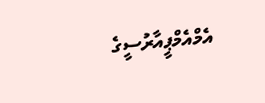އެމްއެމްޕީއާރުސީގެ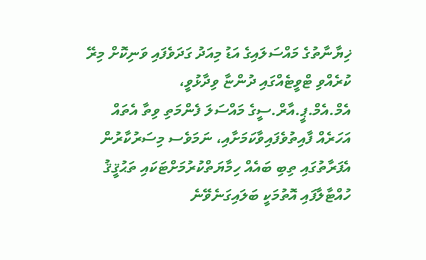ޚިޔާނާތުގެ މައްސަލައިގެ އަޑު މިއަދު ގަދަވެފައި ވަނިކޮށް މިރޭ ކުރެއްވި ޓްވީޓެއްގައި ދުންޏާ ވިދާޅުވީ، އެމް.އެމް.ޕީ.އާރް.ސީގެ މައްސަލަ ފެންމަތި ވިތާ އެތައް އަހަރެއް ފާއިތުވެފައިވާކަމަށާއި، ނަމަވެސ މިސަރުކާރުން އެފަރާތުގައި ތިބި ބައެއް ހިމާޔަތްކުރުމަށްޓަކައި ތަޙުޤީޤު ހުއްޓާލާފައި އޮތުމަކީ ބަލައިގަނެވޭނެ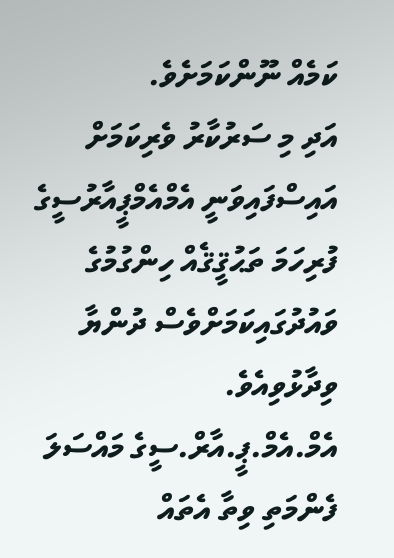ކަމެއް ނޫންކަމަށެވެ.
އަދި މި ސަރުކާރު ވެރިކަމަށް އައިސްފައިވަނީ އެމްއެމްޕީއާރުސީގެ ފުރިހަމަ ތަޙުޤީޤެއް ހިންގުމުގެ ވައުދުގައިކަމަށްވެސް ދުންޔާ ވިދާޅުވިއެވެ.
އެމް.އެމް.ޕީ.އާރް.ސީގެ މައްސަލަ ފެންމަތި ވިތާ އެތައް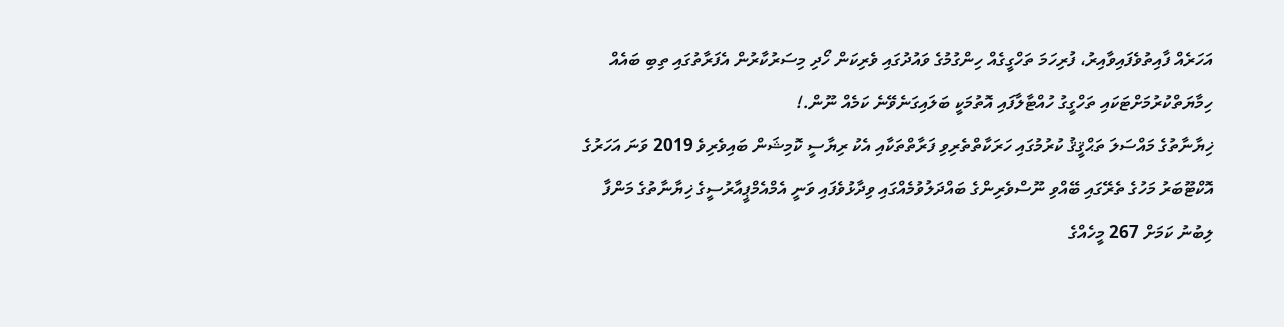އަހަރެއް ފާއިތުވެފައިވާއިރު، ފުރިހަމަ ތަހްގީގެއް ހިންގުމުގެ ވައުދުގައި ވެރިކަން ހޯދި މިސަރުކާރުން އެފަރާތުގައި ތިބި ބައެއް ހިމާޔަތްކުރުމަށްޓަކައި ތަހްގީގު ހުއްޓާލާފައި އޮތުމަކީ ބަލައިގަނެވޭނެ ކަމެއް ނޫން.!
ޚިޔާނާތުގެ މައްސަލަ ތަޙްޤީޤު ކުރުމުގައި ހަރަކާތްތެރިވި ފަރާތްތަކާއި އެކު ރިޔާސީ ކޮމިޝަން ބައިވެރިވެ 2019 ވަނަ އަހަރުގެ އޮކްޓޫބަރު މަހުގެ ތެރޭގައި ބޭއްވި ނޫސްވެރިންގެ ބައްދަލުވުމެއްގައި ވިދާޅުވެފައި ވަނީ އެމްއެމްޕީއާރުސީގެ ޚިޔާނާތުގެ މަންފާ ލިބުނު ކަމަށް 267 މީހެއްގެ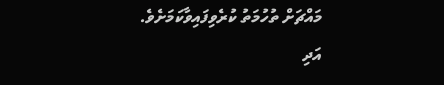މައްޗަށް ތުހުމަތު ކުރެވިފައިވާކަމަށެވެ.
އަދި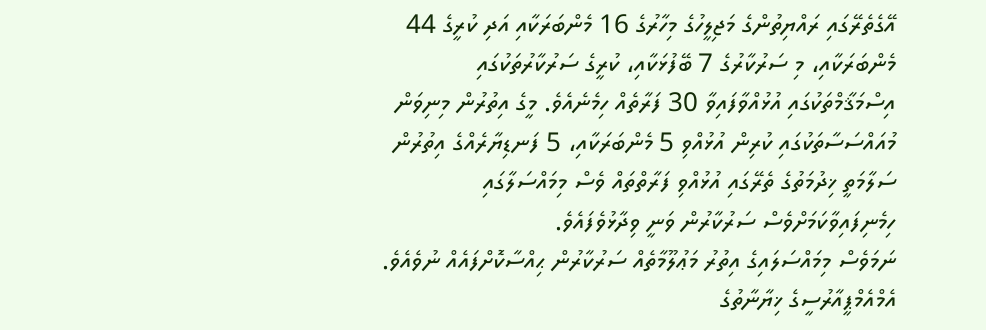އޭގެތެރޭގައި ރައްޔިތުންގެ މަޖިލީހުގެ މިހާރުގެ 16 މެންބަރަކާއި އަދި ކުރީގެ 44 މެންބަރަކާއި، މި ސަރުކާރުގެ 7 ބޭފުޅަކާއި، ކުރީގެ ސަރުކާރުތަކުގައި އިސްމަޤާމްތަކުގައި އުޅުއްވާފައިވާ 30 ފަރާތެއް ހިމެނެއެވެ. މީގެ އިތުރުން މިނިވަން މުއައްސަސާތަކުގައި ކުރިން އުޅުއްވި 5 މެންބަރަކާއި، 5 ފަނޑިޔާރެއްގެ އިތުރުން ސަލާމަތީ ޚިދުމަތުގެ ތެރޭގައި އުޅުއްވި ފަރާތްތައް ވެސް މިމައްސަލާގައި ހިމެނިފައިވާކަމަށްވެސް ސަރުކާރުން ވަނީ ވިދާޅުވެފައެވެ.
ނަމަވެސް މިމައްސަލައިގެ އިތުރު މަޢުލޫމާތެއް ސަރުކާރުން ޙިއްސާކޮށްފައެއް ނުވެއެވެ. އެމްއެމްޕީއާރުސީގެ ޚިޔާނާތުގެ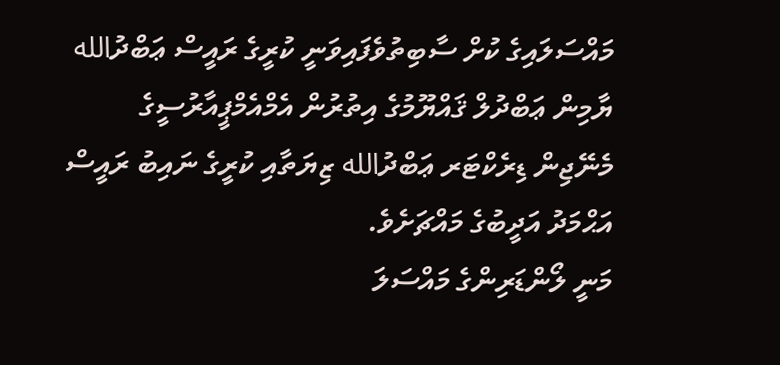މައްސަލައިގެ ކުށް ސާބިތުވެފައިވަނީ ކުރީގެ ރައީސް ޢަބްދުالله ޔާމިން ޢަބްދުލް ޤައްޔޫމުގެ އިތުރުން އެމްއެމްޕީއާރުސީގެ މެނޭޖިން ޑިރެކްޓަރ ޢަބްދުالله ޒިޔަތާއި ކުރީގެ ނައިބު ރައީސް އަޙްމަދު އަދީބުގެ މައްޗަށެވެ.
މަނީ ލޯންޑަރިންގެ މައްސަލަ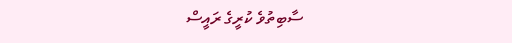ސާބިތުވެ ކުރީގެ ރައީސް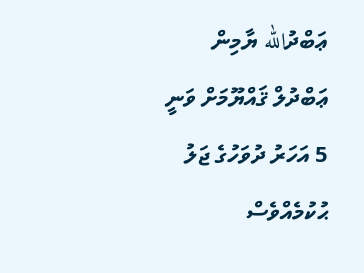ޢަބްދުالله ޔާމިން ޢަބްދުލް ޤައްޔޫމަށް ވަނީ 5 އަހަރު ދުވަހުގެ ޖަލު ޙުކުމެއްވެސް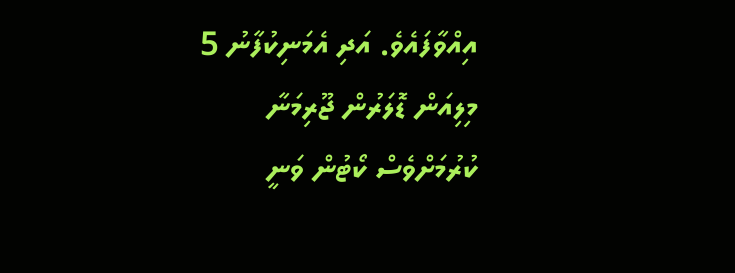އިއްވާފައެވެ. އަދި އެމަނިކުފާނު 5 މިލިއަން ޑޮލަރުން ޖޫރިމަނާ ކުރުމަށްވެސް ކޯޓުން ވަނީ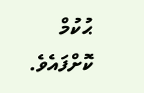ޙުކުމް ކޮށްފައެވެ.